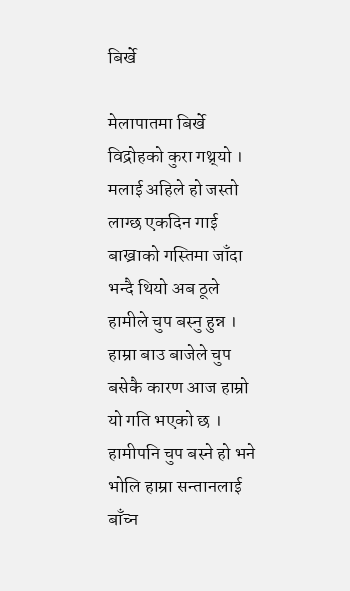बिर्खे

मेलापातमा बिर्खे विद्रोहको कुरा गथ्र्यो । मलाई अहिले हो जस्तो लाग्छ एकदिन गाई बाख्राको गस्तिमा जाँदा भन्दै थियो अब ठूले हामीले चुप बस्नु हुन्न । हाम्रा बाउ बाजेले चुप बसेकै कारण आज हाम्रो यो गति भएको छ । हामीपनि चुप बस्ने हो भने भोलि हाम्रा सन्तानलाई बाँच्न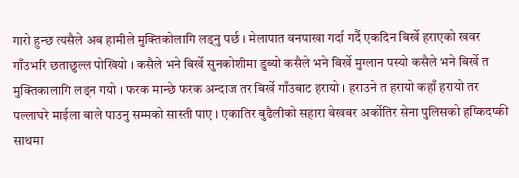गारो हुन्छ त्यसैले अब हामीले मुक्तिकोलागि लड्नु पर्छ । मेलापात वनपाखा गर्दा गर्दै एकदिन बिर्खे हराएको खवर गाँउभरि छताछुल्ल पोखियो । कसैले भने बिर्खे सुनकोशीमा डुब्यो कसैले भने बिर्खे मुग्लान पस्यो कसैले भने बिर्खे त मुक्तिकालागि लड्न गयो । फरक मान्छे फरक अन्दाज तर बिर्खे गाँउबाट हरायो । हराउने त हरायो कहाँ हरायो तर पल्लाघरे माईला बाले पाउनु सम्मको सास्ती पाए । एकातिर बुढैलीको सहारा बेखबर अर्कोतिर सेना पुलिसको हप्किदप्की साथमा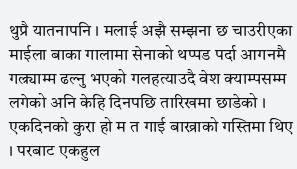थुप्रै यातनापनि । मलाई अझै सम्झना छ चाउरीएका माईला बाका गालामा सेनाको थप्पड पर्दा आगनमै गल्र्याम्म ढल्नु भएको गलहत्याउदै वेश क्याम्पसम्म लगेको अनि केहि दिनपछि तारिखमा छाडेको ।
एकदिनको कुरा हो म त गाई बाख्राको गस्तिमा थिए । परबाट एकहुल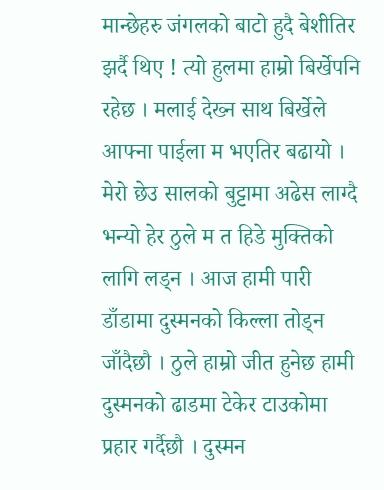मान्छेहरु जंगलको बाटो हुदै बेशीतिर झर्दै थिए ! त्यो हुलमा हाम्रो बिर्खेपनि रहेछ । मलाई देख्न साथ बिर्खेले आफ्ना पाईला म भएतिर बढायो । मेरो छेउ सालको बुट्टामा अढेस लाग्दै भन्यो हेर ठुले म त हिडे मुक्तिको लागि लड्न । आज हामी पारी डाँडामा दुस्मनको किल्ला तोड्न जाँदैछौ । ठुले हाम्रो जीत हुनेछ हामी दुस्मनको ढाडमा टेकेर टाउकोमा प्रहार गर्दैछौ । दुस्मन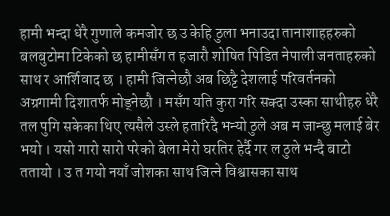हामी भन्दा धेरै गुणाले कमजोर छ उ केहि ठुला भनाउदा तानाशाहहरुको बलबुटोमा टिकेको छ हामीसँग त हजारौ शोषित पिडित नेपाली जनताहरुको साथ र आर्शिवाद छ । हामी जित्नेछौ अब छिट्टै देशलाई परिवर्तनको अग्रगामी दिशातर्फ मोड्नेछौ । मसँग यति कुरा गरि सक्दा उस्का साथीहरु धेरै तल पुगि सकेका थिए त्यसैले उस्ले हतारिदै भन्यो ठुले अब म जान्छु मलाई बेर भयो । यसो गारो सारो परेको बेला मेरो घरतिर हेर्दै गर ल ठुले भन्दै बाटो ततायो । उ त गयो नयाँ जोशका साथ जित्ने विश्वासका साथ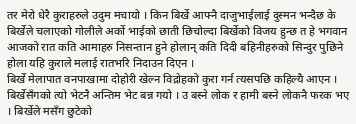तर मेरो धेरै कुराहरुले उदुम मचायो । किन बिर्खे आफ्नै दाजुभाईलाई दुस्मन भन्दैछ के बिर्खेले चलाएको गोलीले अर्को भाईको छाती छिचोल्दा बिर्खेको विजय हुन्छ त हे भगवान आजको रात कति आमाहरु निसन्तान हुने होलान् कति दिदी बहिनीहरुको सिन्दुर पुछिने होला यहि कुराले मलाई रातभरि निदाउन दिएन ।
बिर्खे मेलापात वनपाखामा दोहोरी खेल्न विद्रोहको कुरा गर्न त्यसपछि कहिल्यै आएन । बिर्खेसँगको त्यो भेटनै अन्तिम भेट बन्न गयो । उ बस्ने लोक र हामी बस्ने लोकनै फरक भए । बिर्खेले मसँग छुटेको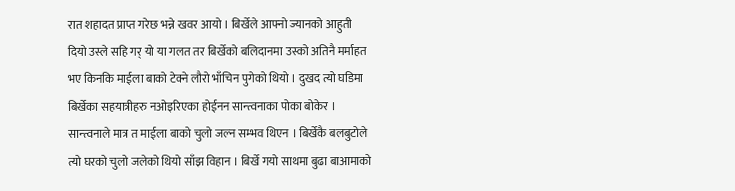रात शहादत प्राप्त गरेछ भन्ने खवर आयो । बिर्खेले आफ्नो ज्यानको आहुती दियो उस्ले सहि गर् यो या गलत तर बिर्खेको बलिदानमा उस्को अतिनै मर्माहत भए किनकि माईला बाको टेक्ने लौरो भाँचिन पुगेको थियो । दुखद त्यो घडिमा बिर्खेका सहयात्रीहरु नओइरिएका होईनन सान्त्वनाका पोका बोकेर । सान्त्वनाले मात्र त माईला बाको चुलो जल्न सम्भव थिएन । बिर्खेकै बलबुटोले त्यो घरको चुलो जलेको थियो साँझ विहान । बिर्खे गयो साथमा बुढा बाआमाको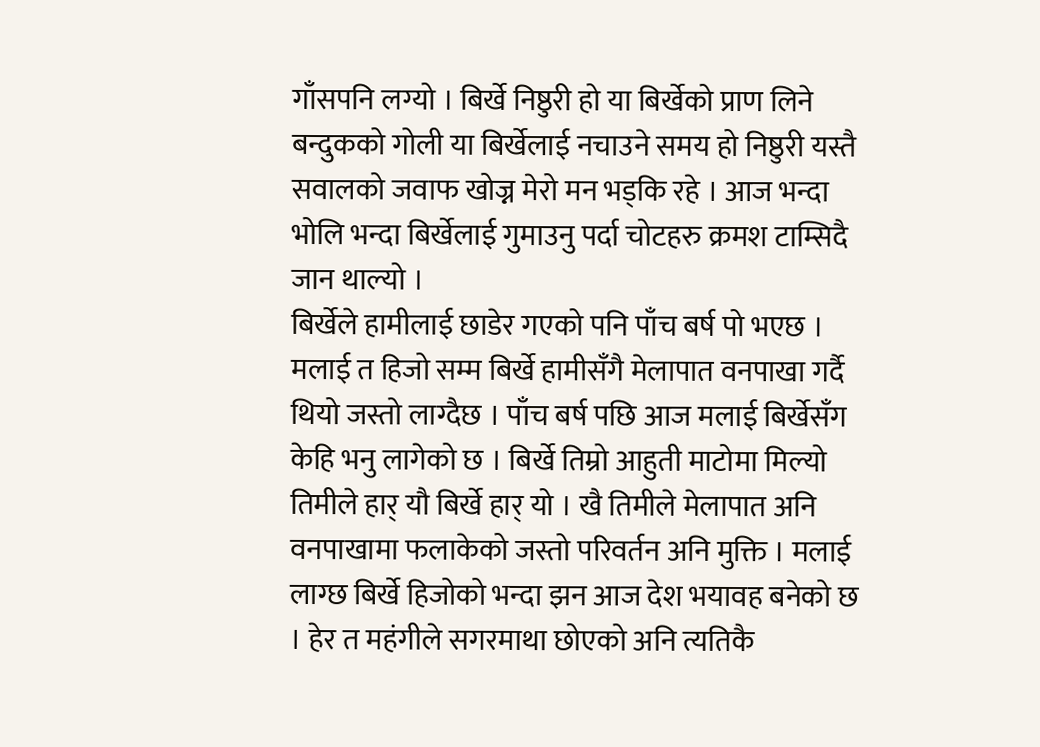गाँसपनि लग्यो । बिर्खे निष्ठुरी हो या बिर्खेको प्राण लिने बन्दुकको गोली या बिर्खेलाई नचाउने समय हो निष्ठुरी यस्तै सवालको जवाफ खोज्न मेरो मन भड्कि रहे । आज भन्दा भोलि भन्दा बिर्खेलाई गुमाउनु पर्दा चोटहरु क्रमश टाम्सिदै जान थाल्यो ।
बिर्खेले हामीलाई छाडेर गएको पनि पाँच बर्ष पो भएछ । मलाई त हिजो सम्म बिर्खे हामीसँगै मेलापात वनपाखा गर्दै थियो जस्तो लाग्दैछ । पाँच बर्ष पछि आज मलाई बिर्खेसँग केहि भनु लागेको छ । बिर्खे तिम्रो आहुती माटोमा मिल्यो तिमीले हार् यौ बिर्खे हार् यो । खै तिमीले मेलापात अनि वनपाखामा फलाकेको जस्तो परिवर्तन अनि मुक्ति । मलाई लाग्छ बिर्खे हिजोको भन्दा झन आज देश भयावह बनेको छ । हेर त महंगीले सगरमाथा छोएको अनि त्यतिकै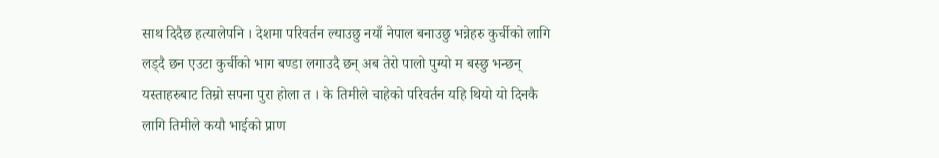साथ दिदैछ हत्यालेपनि । देशमा परिवर्तन ल्याउछु नयाँ नेपाल बनाउछु भन्नेहरु कुर्चीको लागि लड्दै छन एउटा कुर्चीको भाग बण्डा लगाउदै छन् अब तेरो पालो पुग्यो म बस्छु भन्छन् यस्ताहरुबाट तिम्रो सपना पुरा होला त । के तिमीले चाहेको परिवर्तन यहि थियो यो दिनकै लागि तिमीले कयौ भाईको प्राण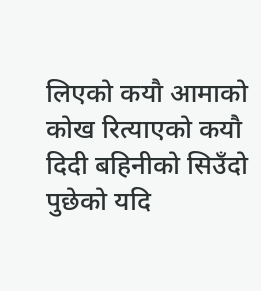लिएको कयौ आमाको कोख रित्याएको कयौ दिदी बहिनीको सिउँदो पुछेको यदि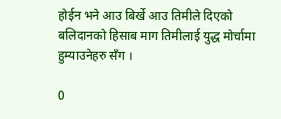होईन भने आउ बिर्खे आउ तिमीले दिएको बलिदानको हिसाब माग तिमीलाई युद्ध मोर्चामा हुम्याउनेहरु सँग ।

0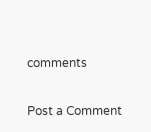comments

Post a Comment